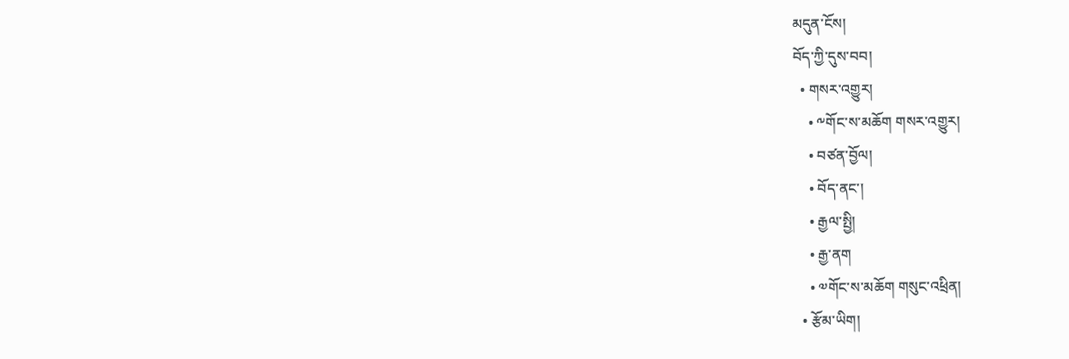མདུན་ངོས།
བོད་ཀྱི་དུས་བབ།
  • གསར་འགྱུར།
    • ༸གོང་ས་མཆོག གསར་འགྱུར།
    • བཙན་བྱོལ།
    • བོད་ནང་།
    • རྒྱལ་སྤྱི།
    • རྒྱ་ནག
    • ༧གོང་ས་མཆོག གསུང་འཕྲིན།
  • རྩོམ་ཡིག།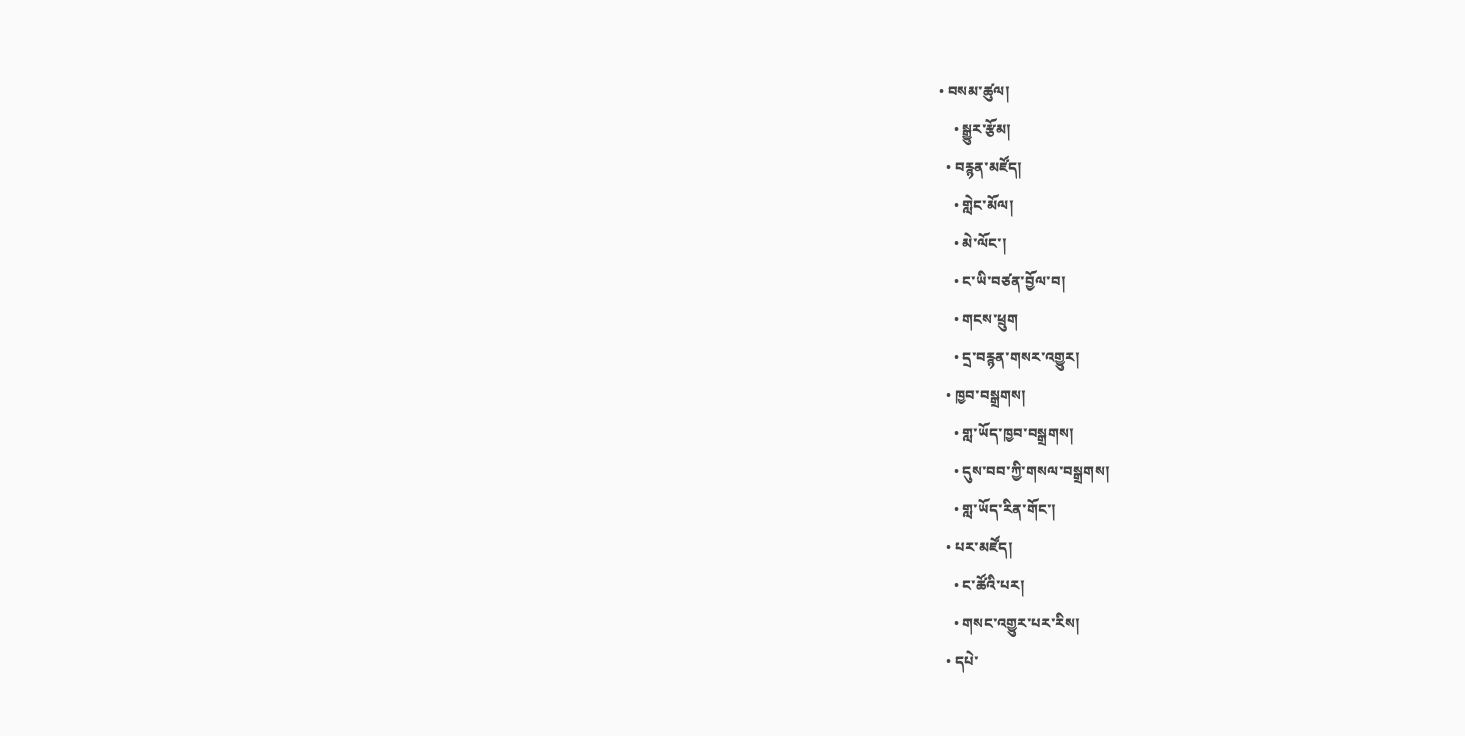• བསམ་ཚུལ།
    • སྒྱུར་རྩོམ།
  • བརྙན་མཛོད།
    • གླེང་མོལ།
    • མེ་ལོང་།
    • ང་ཡི་བཙན་བྱོལ་བ།
    • གངས་ཕྲུག
    • དྲ་བརྙན་གསར་འགྱུར།
  • ཁྱབ་བསྒྲགས།
    • གླ་ཡོད་ཁྱབ་བསྒྲགས།
    • དུས་བབ་ཀྱི་གསལ་བསྒྲགས།
    • གླ་ཡོད་རིན་གོང་།
  • པར་མཛོད།
    • ང་ཚོའི་པར།
    • གསང་འགྱུར་པར་རིས།
  • དཔེ་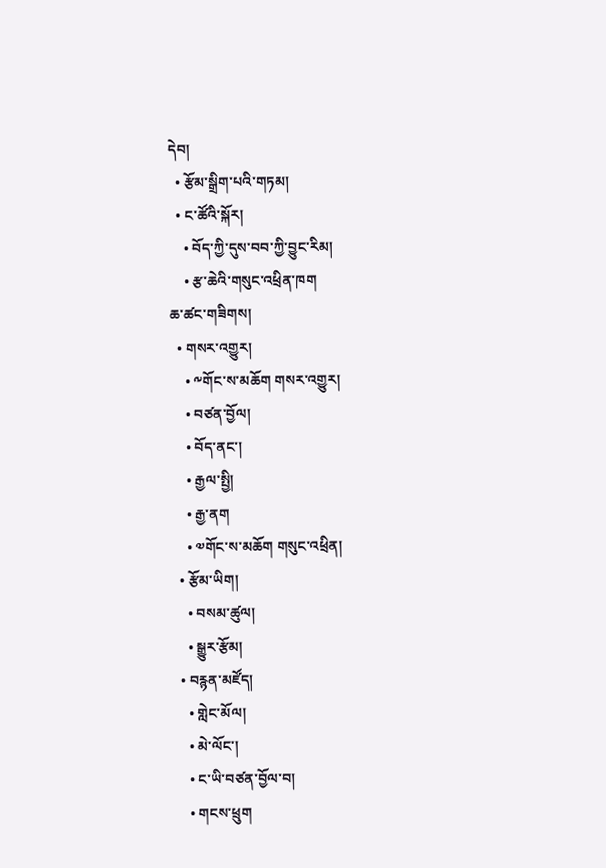དེབ།
  • རྩོམ་སྒྲིག་པའི་གཏམ།
  • ང་ཚོའི་སྐོར།
    • བོད་ཀྱི་དུས་བབ་ཀྱི་བྱུང་རིམ།
    • རྩ་ཆེའི་གསུང་འཕྲིན་ཁག
ཆ་ཚང་གཟིགས།
  • གསར་འགྱུར།
    • ༸གོང་ས་མཆོག གསར་འགྱུར།
    • བཙན་བྱོལ།
    • བོད་ནང་།
    • རྒྱལ་སྤྱི།
    • རྒྱ་ནག
    • ༧གོང་ས་མཆོག གསུང་འཕྲིན།
  • རྩོམ་ཡིག།
    • བསམ་ཚུལ།
    • སྒྱུར་རྩོམ།
  • བརྙན་མཛོད།
    • གླེང་མོལ།
    • མེ་ལོང་།
    • ང་ཡི་བཙན་བྱོལ་བ།
    • གངས་ཕྲུག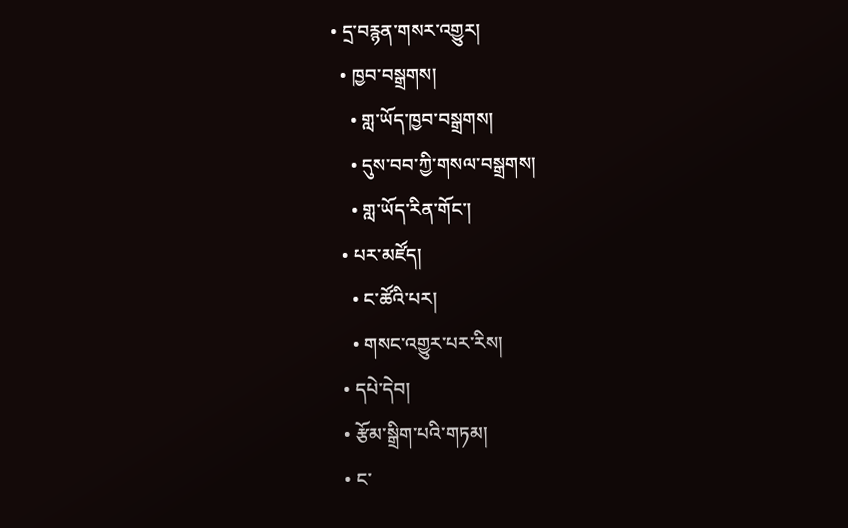• དྲ་བརྙན་གསར་འགྱུར།
  • ཁྱབ་བསྒྲགས།
    • གླ་ཡོད་ཁྱབ་བསྒྲགས།
    • དུས་བབ་ཀྱི་གསལ་བསྒྲགས།
    • གླ་ཡོད་རིན་གོང་།
  • པར་མཛོད།
    • ང་ཚོའི་པར།
    • གསང་འགྱུར་པར་རིས།
  • དཔེ་དེབ།
  • རྩོམ་སྒྲིག་པའི་གཏམ།
  • ང་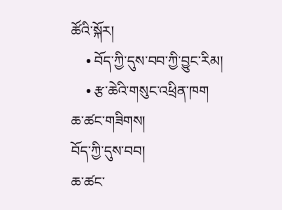ཚོའི་སྐོར།
    • བོད་ཀྱི་དུས་བབ་ཀྱི་བྱུང་རིམ།
    • རྩ་ཆེའི་གསུང་འཕྲིན་ཁག
ཆ་ཚང་གཟིགས།
བོད་ཀྱི་དུས་བབ།
ཆ་ཚང་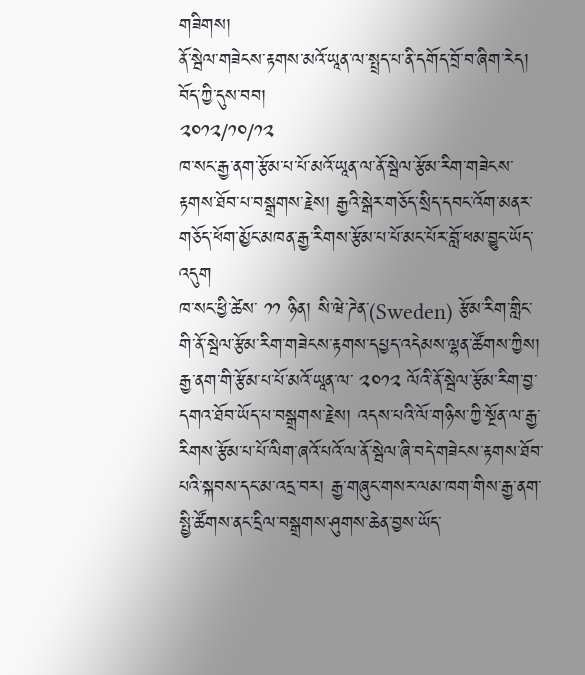གཟིགས།
ནོ་སྦེལ་གཟེངས་རྟགས་མའོ་ཡཱན་ལ་སྤྲད་པ་ནི་དགོད་བྲོ་བ་ཞིག་རེད།
བོད་ཀྱི་དུས་བབ།
༢༠༡༢/༡༠/༡༢
ཁ་སང་རྒྱ་ནག་རྩོམ་པ་པོ་མའོ་ཡཱན་ལ་ནོ་སྦེལ་རྩོམ་རིག་གཟེངས་རྟགས་ཐོབ་པ་བསྒྲགས་རྗེས། རྒྱའི་སྒེར་གཅོད་སྲིད་དབང་འོག་མནར་གཅོད་ཕོག་མྱོང་མཁན་རྒྱ་རིགས་རྩོམ་པ་པོ་མང་པོར་བློ་ཕམ་བྱུང་ཡོད་འདུག
ཁ་སང་ཕྱི་ཚེས་ ༡༡ ཉིན། སི་ཝེ་ཌེན་(Sweden) རྩོམ་རིག་གླིང་གི་ནོ་སྦེལ་རྩོམ་རིག་གཟེངས་རྟགས་དཔྱད་འདེམས་ལྷན་ཚོགས་ཀྱིས། རྒྱ་ནག་གི་རྩོམ་པ་པོ་མའོ་ཡཱན་ལ་ ༢༠༡༢ ལོའི་ནོ་སྦེལ་རྩོམ་རིག་བྱ་དགའ་ཐོབ་ཡོད་པ་བསྒྲགས་རྗེས། འདས་པའི་ལོ་གཉིས་ཀྱི་སྔོན་ལ་རྒྱ་རིགས་རྩོམ་པ་པོ་ལིག་ཞའོ་པའོ་ལ་ནོ་སྦེལ་ཞི་བདེ་གཟེངས་རྟགས་ཐོབ་པའི་སྐབས་དང་མ་འདྲ་བར། རྒྱ་གཞུང་གསར་ལམ་ཁག་གིས་རྒྱ་ནག་སྤྱི་ཚོགས་ནང་དྲིལ་བསྒྲགས་ཤུགས་ཆེན་བྱས་ཡོད་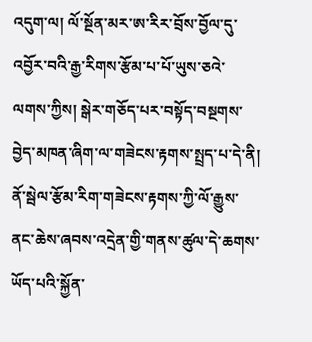འདུག་ལ། ལོ་སྔོན་མར་ཨ་རིར་བྲོས་བྱོལ་དུ་འབྱོར་བའི་རྒྱ་རིགས་རྩོམ་པ་པོ་ཡུས་ཅའེ་ལགས་ཀྱིས། སྒེར་གཅོད་པར་བསྟོད་བསྔགས་བྱེད་མཁན་ཞིག་ལ་གཟེངས་རྟགས་སྤྲད་པ་དེ་ནི། ནོ་སྦེལ་རྩོམ་རིག་གཟེངས་རྟགས་ཀྱི་ལོ་རྒྱུས་ནང་ཆེས་ཞབས་འདྲེན་གྱི་གནས་ཚུལ་དེ་ཆགས་ཡོད་པའི་སྐྱོན་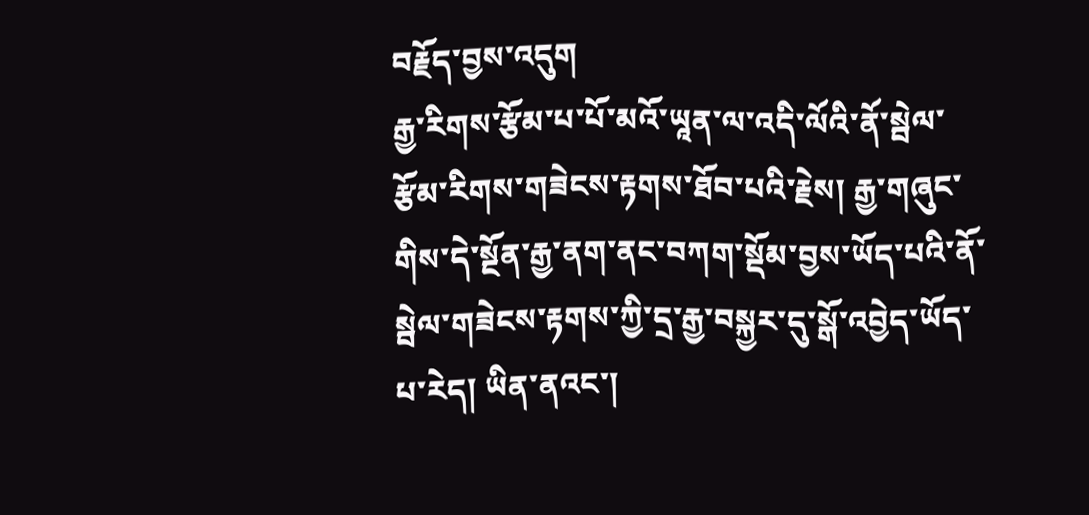བརྗོད་བྱས་འདུག
རྒྱ་རིགས་རྩོམ་པ་པོ་མའོ་ཡཱན་ལ་འདི་ལོའི་ནོ་སྦེལ་རྩོམ་རིགས་གཟེངས་རྟགས་ཐོབ་པའི་རྗེས། རྒྱ་གཞུང་གིས་དེ་སྔོན་རྒྱ་ནག་ནང་བཀག་སྡོམ་བྱས་ཡོད་པའི་ནོ་སྦེལ་གཟེངས་རྟགས་ཀྱི་དྲ་རྒྱ་བསྐྱར་དུ་སྒོ་འབྱེད་ཡོད་པ་རེད། ཡིན་ནའང་།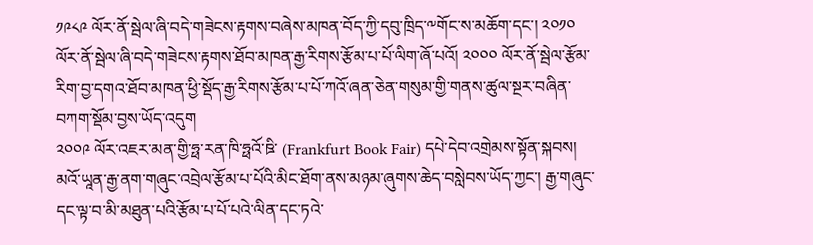༡༩༨༩ ལོར་ནོ་སྦེལ་ཞི་བདེ་གཟེངས་རྟགས་བཞེས་མཁན་བོད་ཀྱི་དབུ་ཁྲིད་༸གོང་ས་མཆོག་དང་། ༢༠༡༠ ལོར་ནོ་སྦེལ་ཞི་བདེ་གཟེངས་རྟགས་ཐོབ་མཁན་རྒྱ་རིགས་རྩོམ་པ་པོ་ལིག་ཞོ་པའོ། ༢༠༠༠ ལོར་ནོ་སྦེལ་རྩོམ་རིག་བྱ་དགའ་ཐོབ་མཁན་ཕྱི་སྡོད་རྒྱ་རིགས་རྩོམ་པ་པོ་ཀའོ་ཞན་ཅེན་གསུམ་གྱི་གནས་ཚུལ་སྔར་བཞིན་བཀག་སྡོམ་བྱས་ཡོད་འདུག
༢༠༠༩ ལོར་འཇར་མན་གྱི་ཧྥ་རན་ཁི་ཧྥའོ་ཋི་ (Frankfurt Book Fair) དཔེ་དེབ་འགྲེམས་སྟོན་སྐབས། མའོ་ཡཱན་རྒྱ་ནག་གཞུང་འབྲེལ་རྩོམ་པ་པོའི་མིང་ཐོག་ནས་མཉམ་ཞུགས་ཆེད་བསླེབས་ཡོད་ཀྱང་། རྒྱ་གཞུང་དང་ལྟ་བ་མི་མཐུན་པའི་རྩོམ་པ་པོ་པའེ་ལིན་དང་ཏའེ་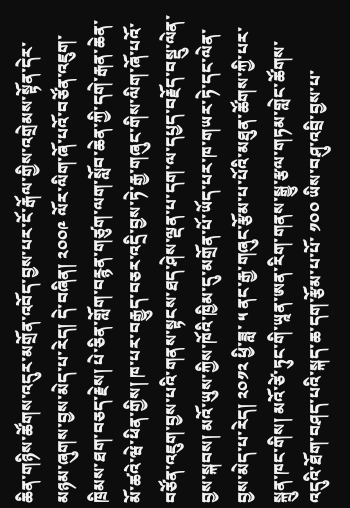ཆིན་གཉིས་ཚོགས་འདུར་མགྲོན་འབོད་བྱས་པར་ངོ་རྒོལ་གྱིས་འགྲེམས་སྟོན་དེར་མཉམ་ཞུགས་བྱས་མེད་པ་རེད། དེ་བཞིན། ༢༠༠༩ ལོར་ལིག་ཞོ་པའོ་བཙོན་འཇུག་ཁྲིམས་ཐག་བཅད་རྗེས། པེ་ཅིན་གློག་བརྙན་གཙུག་ལག་སློབ་ཆེན་ཀྱི་དགེ་རྒན་ཆེན་མོ་ཚའེ་ཝེ་ཕིན་གྱིས། ཁ་པར་བརྒྱུད་བཅར་འདྲི་བྱས་ཏེ་རྒྱ་གཞུང་གིས་ལིག་ཞོ་པའོ་བཙོན་འཇུག་བྱས་པའི་གནས་སྟངས་ཐད་ཤེས་ལྡན་པ་དག་ལ་དཔྱད་བརྗོད་བསྡུ་ལེན་བྱས་སྐབས། མའོ་ཡུས་ཀྱིས་ཁོའི་ཁྱིམ་དུ་མགྲོན་པོ་ཡོད་པར་ཁ་གཡར་ཏེ་དང་ལེན་བྱས་མེད་པ་རེད། ༢༠༡༢ ཕྱི་ཟླ་ ༥ ནང་རྒྱ་གཞུང་རྩོམ་པ་པོའི་མཐུན་ཚོགས་ཀྱི་པར་སྐྲུན་ཁང་གིས། མའོ་ཙེ་ཏུང་གི་ཡཱན་ཨན་རིག་གནས་སྒྱུ་རྩལ་གཏམ་གླེང་ཚོགས་འདུའི་ཐོག་བཤད་པའི་སྐད་ཆ་དག་རྩོམ་པ་པོ་ ༡༠༠ ཡིས་བཤུ་འབྲི་བྱས་པ་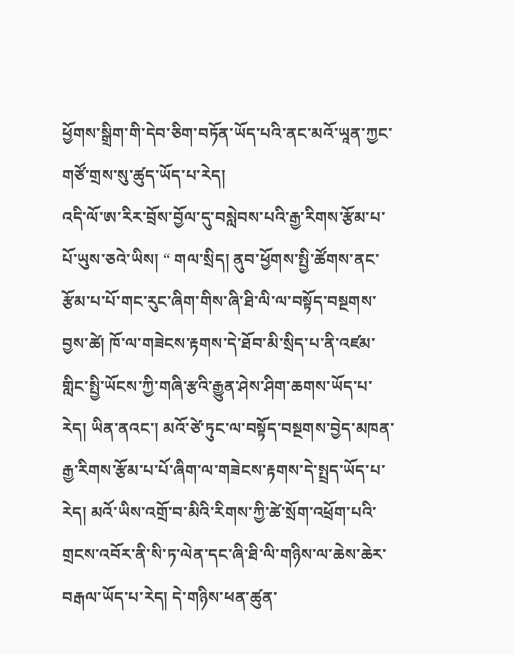ཕྱོགས་སྒྲིག་གི་དེབ་ཅིག་བཏོན་ཡོད་པའི་ནང་མའོ་ཡཱན་ཀྱང་གཙོ་གྲས་སུ་ཚུད་ཡོད་པ་རེད།
འདི་ལོ་ཨ་རིར་བྲོས་བྱོལ་དུ་བསླེབས་པའི་རྒྱ་རིགས་རྩོམ་པ་པོ་ཡུས་ཅའེ་ཡིས། “ གལ་སྲིད། ནུབ་ཕྱོགས་སྤྱི་ཚོགས་ནང་རྩོམ་པ་པོ་གང་རུང་ཞིག་གིས་ཞི་ཐི་ལི་ལ་བསྟོད་བསྔགས་བྱས་ཚེ། ཁོ་ལ་གཟེངས་རྟགས་དེ་ཐོབ་མི་སྲིད་པ་ནི་འཛམ་གླིང་སྤྱི་ཡོངས་ཀྱི་གཞི་རྩའི་རྒྱུན་ཤེས་ཤིག་ཆགས་ཡོད་པ་རེད། ཡིན་ནའང་། མའོ་ཙེ་ཏུང་ལ་བསྟོད་བསྔགས་བྱེད་མཁན་རྒྱ་རིགས་རྩོམ་པ་པོ་ཞིག་ལ་གཟེངས་རྟགས་དེ་སྤྲད་ཡོད་པ་རེད། མའོ་ཡིས་འགྲོ་བ་མིའི་རིགས་ཀྱི་ཚེ་སྲོག་འཕྲོག་པའི་གྲངས་འབོར་ནི་སི་ཏ་ལེན་དང་ཞི་ཐི་ལི་གཉིས་ལ་ཆེས་ཆེར་བརྒལ་ཡོད་པ་རེད། དེ་གཉིས་ཕན་ཚུན་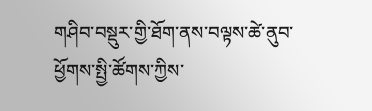གཤིབ་བསྡུར་གྱི་ཐོག་ནས་བལྟས་ཚེ་ནུབ་ཕྱོགས་སྤྱི་ཚོགས་ཀྱིས་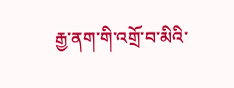རྒྱ་ནག་གི་འགྲོ་བ་མིའི་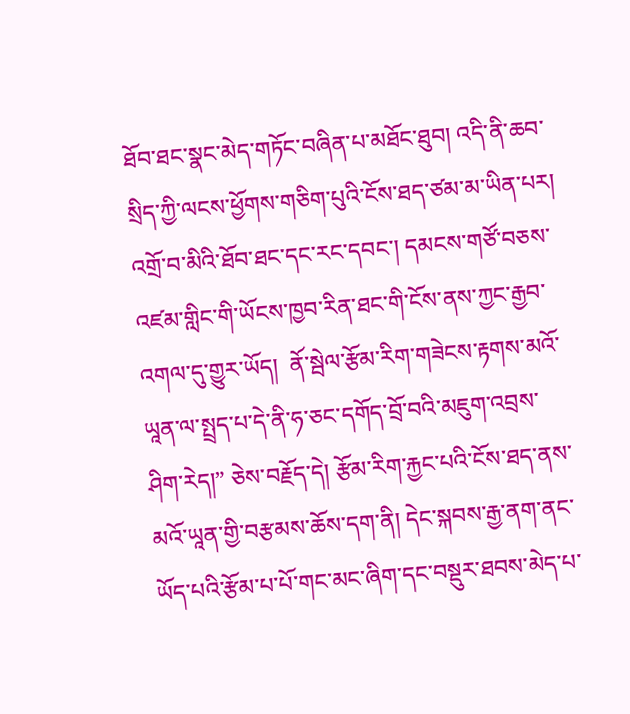ཐོབ་ཐང་སྣང་མེད་གཏོང་བཞིན་པ་མཐོང་ཐུབ། འདི་ནི་ཆབ་སྲིད་ཀྱི་ལངས་ཕྱོགས་གཅིག་པུའི་ངོས་ཐད་ཙམ་མ་ཡིན་པར། འགྲོ་བ་མིའི་ཐོབ་ཐང་དང་རང་དབང་། དམངས་གཙོ་བཅས་འཛམ་གླིང་གི་ཡོངས་ཁྱབ་རིན་ཐང་གི་ངོས་ནས་ཀྱང་རྒྱབ་འགལ་དུ་གྱུར་ཡོད།  ནོ་སྦེལ་རྩོམ་རིག་གཟེངས་རྟགས་མའོ་ཡཱན་ལ་སྤྲད་པ་དེ་ནི་ཧ་ཅང་དགོད་བྲོ་བའི་མཇུག་འབྲས་ཤིག་རེད།” ཅེས་བརྗོད་དེ། རྩོམ་རིག་རྐྱང་པའི་ངོས་ཐད་ནས་མའོ་ཡཱན་གྱི་བརྩམས་ཆོས་དག་ནི། དེང་སྐབས་རྒྱ་ནག་ནང་ཡོད་པའི་རྩོམ་པ་པོ་གང་མང་ཞིག་དང་བསྡུར་ཐབས་མེད་པ་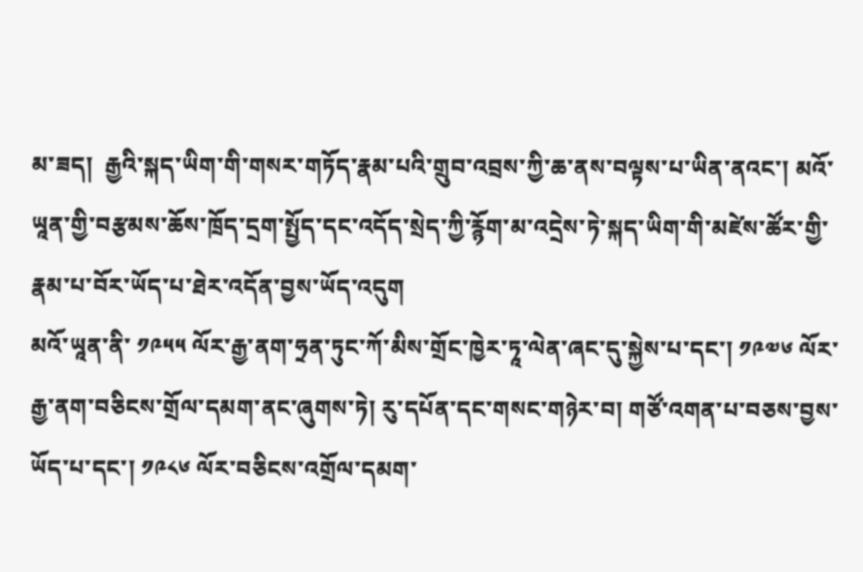མ་ཟད།  རྒྱའི་སྐད་ཡིག་གི་གསར་གཏོད་རྣམ་པའི་གྲུབ་འབྲས་ཀྱི་ཆ་ནས་བལྟས་པ་ཡིན་ནའང་། མའོ་ཡཱན་གྱི་བརྩམས་ཆོས་ཁྲོད་དྲག་སྤྱོད་དང་འདོད་སྲེད་ཀྱི་རྙོག་མ་འདྲེས་ཏེ་སྐད་ཡིག་གི་མཛེས་ཚོར་གྱི་རྣམ་པ་བོར་ཡོད་པ་ཐེར་འདོན་བྱས་ཡོད་འདུག
མའོ་ཡཱན་ནི་ ༡༩༥༥ ལོར་རྒྱ་ནག་ཧྲན་ཏུང་ཀོ་མིས་གྲོང་ཁྱེར་ཏཱ་ལེན་ཞང་དུ་སྐྱེས་པ་དང་། ༡༩༧༦ ལོར་རྒྱ་ནག་བཅིངས་གྲོལ་དམག་ནང་ཞུགས་ཏེ། རུ་དཔོན་དང་གསང་གཉེར་བ། གཙོ་འགན་པ་བཅས་བྱས་ཡོད་པ་དང་། ༡༩༨༦ ལོར་བཅིངས་འགྲོལ་དམག་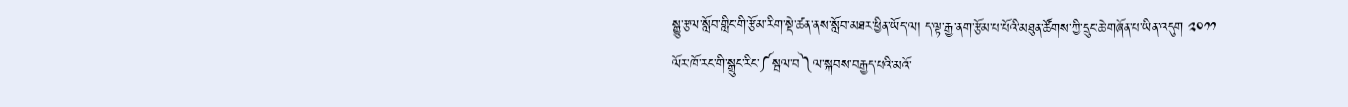སྒྱུ་རྩལ་སློབ་གླིང་གི་རྩོམ་རིག་སྡེ་ཚན་ནས་སློབ་མཐར་ཕྱིན་ཡོད་ལ། ད་ལྟ་རྒྱ་ནག་རྩོམ་པ་པོའི་མཐུན་ཚོགས་ཀྱི་དྲུང་ཆེ་གཞོན་པ་ཡིན་འདུག ༢༠༡༡ ལོར་ཁོ་རང་གི་སྒྲུང་རིང་༼སྦལ་བ༽ལ་སྐབས་བརྒྱད་པའི་མའོ་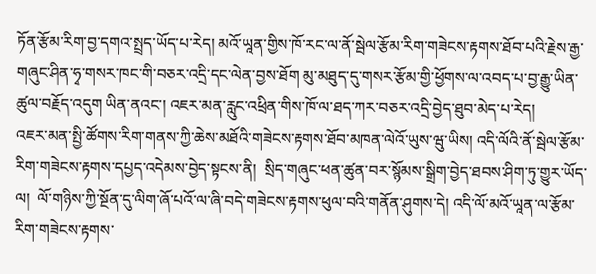ཏོན་རྩོམ་རིག་བྱ་དགའ་སྤྲད་ཡོད་པ་རེད། མའོ་ཡཱན་གྱིས་ཁོ་རང་ལ་ནོ་སྦེལ་རྩོམ་རིག་གཟེངས་རྟགས་ཐོབ་པའི་རྗེས་རྒྱ་གཞུང་ཤིན་ཧྭ་གསར་ཁང་གི་བཅར་འདྲི་དང་ལེན་བྱས་ཐོག མུ་མཐུད་དུ་གསར་རྩོམ་གྱི་ཕྱོགས་ལ་འབད་པ་བྱ་རྒྱུ་ཡིན་ཚུལ་བརྗོད་འདུག ཡིན་ནའང་། འཇར་མན་རླུང་འཕྲིན་གིས་ཁོ་ལ་ཐད་ཀར་བཅར་འདྲི་བྱེད་ཐུབ་མེད་པ་རེད།
འཇར་མན་སྤྱི་ཚོགས་རིག་གནས་ཀྱི་ཆེས་མཐོའི་གཟེངས་རྟགས་ཐོབ་མཁན་ལེའོ་ཡུས་ཝུ་ཡིས། འདི་ལོའི་ནོ་སྦེལ་རྩོམ་རིག་གཟེངས་རྟགས་དཔྱད་འདེམས་བྱེད་སྟངས་ནི།  སྲིད་གཞུང་ཕན་ཚུན་བར་སྙོམས་སྒྲིག་བྱེད་ཐབས་ཤིག་ཏུ་གྱུར་ཡོད་ལ།  ལོ་གཉིས་ཀྱི་སྔོན་དུ་ལིག་ཞོ་པའོ་ལ་ཞི་བདེ་གཟེངས་རྟགས་ཕུལ་བའི་གནོན་ཤུགས་དེ། འདི་ལོ་མའོ་ཡཱན་ལ་རྩོམ་རིག་གཟེངས་རྟགས་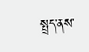སྤྲད་ནས་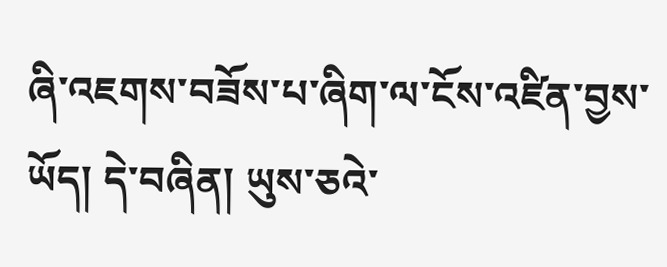ཞི་འཇགས་བཟོས་པ་ཞིག་ལ་ངོས་འཛིན་བྱས་ཡོད། དེ་བཞིན། ཡུས་ཅའེ་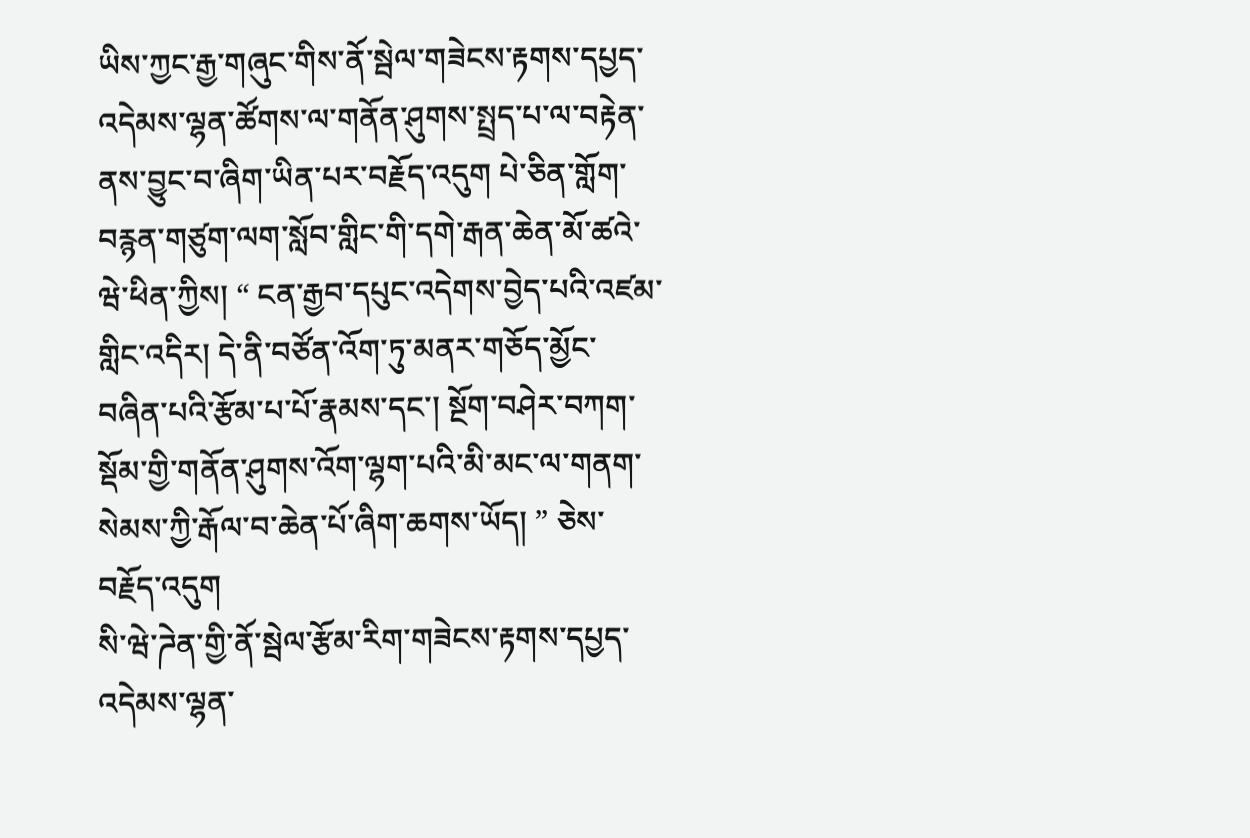ཡིས་ཀྱང་རྒྱ་གཞུང་གིས་ནོ་སྦེལ་གཟེངས་རྟགས་དཔྱད་འདེམས་ལྷན་ཚོགས་ལ་གནོན་ཤུགས་སྤྲད་པ་ལ་བརྟེན་ནས་བྱུང་བ་ཞིག་ཡིན་པར་བརྗོད་འདུག པེ་ཅིན་གློག་བརྙན་གཙུག་ལག་སློབ་གླིང་གི་དགེ་རྒན་ཆེན་མོ་ཚའེ་ཝེ་ཕིན་ཀྱིས། “ ངན་རྒྱབ་དཔུང་འདེགས་བྱེད་པའི་འཛམ་གླིང་འདིར། དེ་ནི་བཙོན་འོག་ཏུ་མནར་གཅོད་མྱོང་བཞིན་པའི་རྩོམ་པ་པོ་རྣམས་དང་། སྔོག་བཤེར་བཀག་སྡོམ་གྱི་གནོན་ཤུགས་འོག་ལྷག་པའི་མི་མང་ལ་གནག་སེམས་ཀྱི་རྒོལ་བ་ཆེན་པོ་ཞིག་ཆགས་ཡོད། ” ཅེས་བརྗོད་འདུག
སི་ཝེ་ཌེན་གྱི་ནོ་སྦེལ་རྩོམ་རིག་གཟེངས་རྟགས་དཔྱད་འདེམས་ལྷན་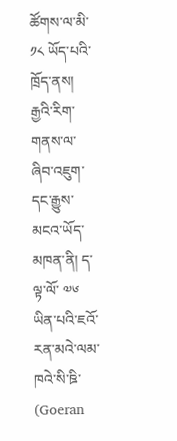ཚོགས་ལ་མི་ ༡༨ ཡོད་པའི་ཁྲོད་ནས། རྒྱའི་རིག་གནས་ལ་ཞིབ་འཇུག་དང་རྒྱུས་མངའ་ཡོད་མཁན་ནི། ད་ལྟ་ལོ་ ༧༦ ཡིན་པའི་ཇའོ་རན་མའེ་ལམ་ཁའེ་སི་ཋི་ (Goeran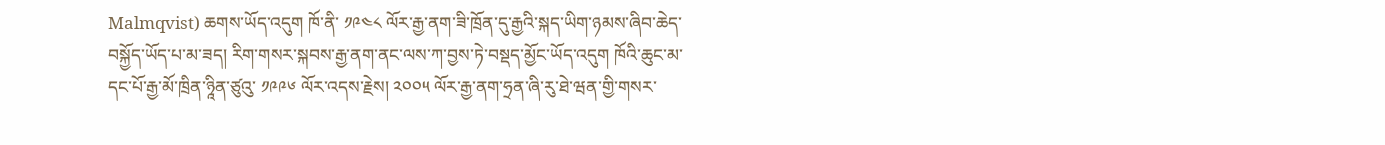Malmqvist) ཆགས་ཡོད་འདུག ཁོ་ནི་ ༡༩༤༨ ལོར་རྒྱ་ནག་ཟི་ཁྲོན་དུ་རྒྱའི་སྐད་ཡིག་ཉམས་ཞིབ་ཆེད་བསྐྱོད་ཡོད་པ་མ་ཟད། རིག་གསར་སྐབས་རྒྱ་ནག་ནང་ལས་ཀ་བྱས་ཏེ་བསྡད་མྱོང་ཡོད་འདུག ཁོའི་ཆུང་མ་དང་པོ་རྒྱ་མོ་ཁྲིན་ཉཱིན་ཙུའུ་ ༡༩༩༦ ལོར་འདས་རྗེས། ༢༠༠༥ ལོར་རྒྱ་ནག་ཧྲན་ཞི་རུ་ཐེ་ཝན་གྱི་གསར་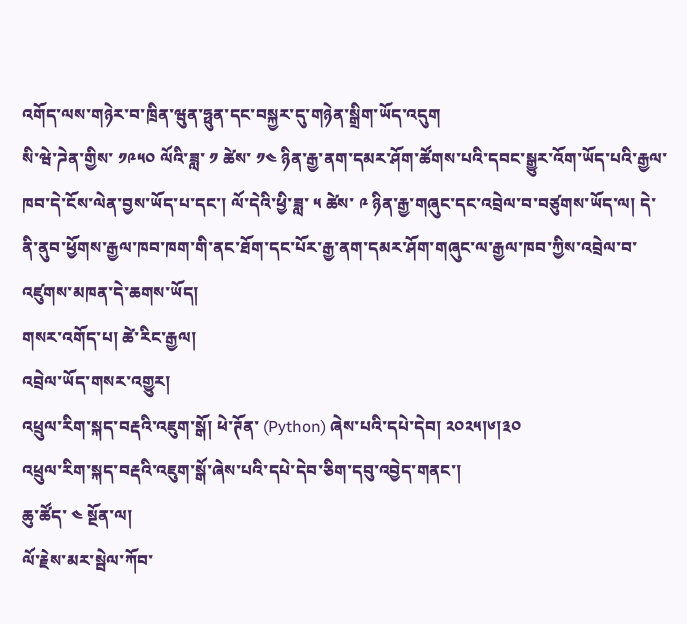འགོད་ལས་གཉེར་བ་ཁྲིན་ཝུན་ཧྥུན་དང་བསྐྱར་དུ་གཉེན་སྒྲིག་ཡོད་འདུག
སི་ཝེ་ཌེན་གྱིས་ ༡༩༥༠ ལོའི་ཟླ་ ༡ ཚེས་ ༡༤ ཉིན་རྒྱ་ནག་དམར་ཤོག་ཚོགས་པའི་དབང་སྒྱུར་འོག་ཡོད་པའི་རྒྱལ་ཁབ་དེ་ངོས་ལེན་བྱས་ཡོད་པ་དང་། ལོ་དེའི་ཕྱི་ཟླ་ ༥ ཚེས་ ༩ ཉིན་རྒྱ་གཞུང་དང་འབྲེལ་བ་བཙུགས་ཡོད་ལ། དེ་ནི་ནུབ་ཕྱོགས་རྒྱལ་ཁབ་ཁག་གི་ནང་ཐོག་དང་པོར་རྒྱ་ནག་དམར་ཤོག་གཞུང་ལ་རྒྱལ་ཁབ་ཀྱིས་འབྲེལ་བ་འཛུགས་མཁན་དེ་ཆགས་ཡོད།
གསར་འགོད་པ། ཚེ་རིང་རྒྱལ།
འབྲེལ་ཡོད་གསར་འགྱུར།
འཕྲུལ་རིག་སྐད་བརྡའི་འཇུག་སྒོ། ཕེ་ཊོན་ (Python) ཞེས་པའི་དཔེ་དེབ། ༢༠༢༥།༦།༣༠
འཕྲུལ་རིག་སྐད་བརྡའི་འཇུག་སྒོ་ཞེས་པའི་དཔེ་དེབ་ཅིག་དབུ་འབྱེད་གནང་།
ཆུ་ཚོད་ ༤ སྔོན་ལ།
ལོ་རྗེས་མར་སྦེལ་ཀོབ་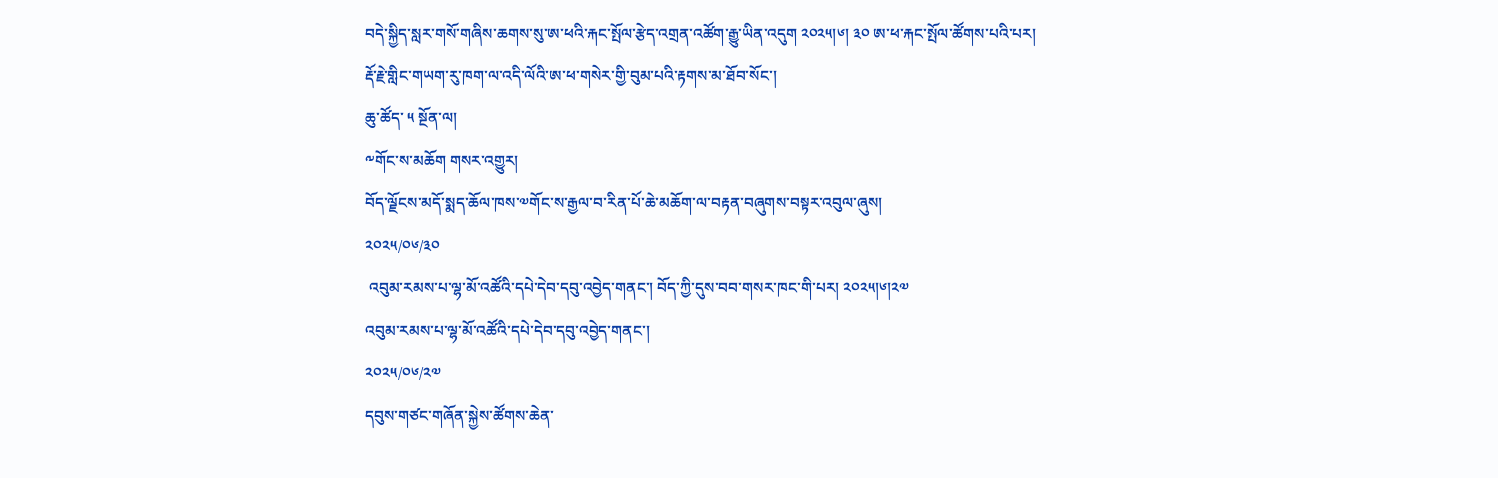བདེ་སྐྱིད་སླར་གསོ་གཞིས་ཆགས་སུ་ཨ་ཕའི་རྐང་སྤོལ་རྩེད་འགྲན་འཚོག་རྒྱུ་ཡིན་འདུག ༢༠༢༥།༦། ༣༠ ཨ་ཕ་རྐང་སྤོལ་ཚོགས་པའི་པར།
རྡོ་རྗེ་གླིང་གཡག་རུ་ཁག་ལ་འདི་ལོའི་ཨ་ཕ་གསེར་གྱི་བུམ་པའི་རྟགས་མ་ཐོབ་སོང་།
ཆུ་ཚོད་ ༥ སྔོན་ལ།
༸གོང་ས་མཆོག གསར་འགྱུར།
བོད་ལྗོངས་མདོ་སྨད་ཆོལ་ཁས་༧གོང་ས་རྒྱལ་བ་རིན་པོ་ཆེ་མཆོག་ལ་བརྟན་བཞུགས་བསྟར་འབུལ་ཞུས།
༢༠༢༥/༠༦/༣༠
 འབུམ་རམས་པ་ལྷ་མོ་འཚོའི་དཔེ་དེབ་དབུ་འབྱེད་གནང་། བོད་ཀྱི་དུས་བབ་གསར་ཁང་གི་པར། ༢༠༢༥།༦།༢༧
འབུམ་རམས་པ་ལྷ་མོ་འཚོའི་དཔེ་དེབ་དབུ་འབྱེད་གནང་།
༢༠༢༥/༠༦/༢༧
དབུས་གཙང་གཞོན་སྐྱེས་ཚོགས་ཆེན་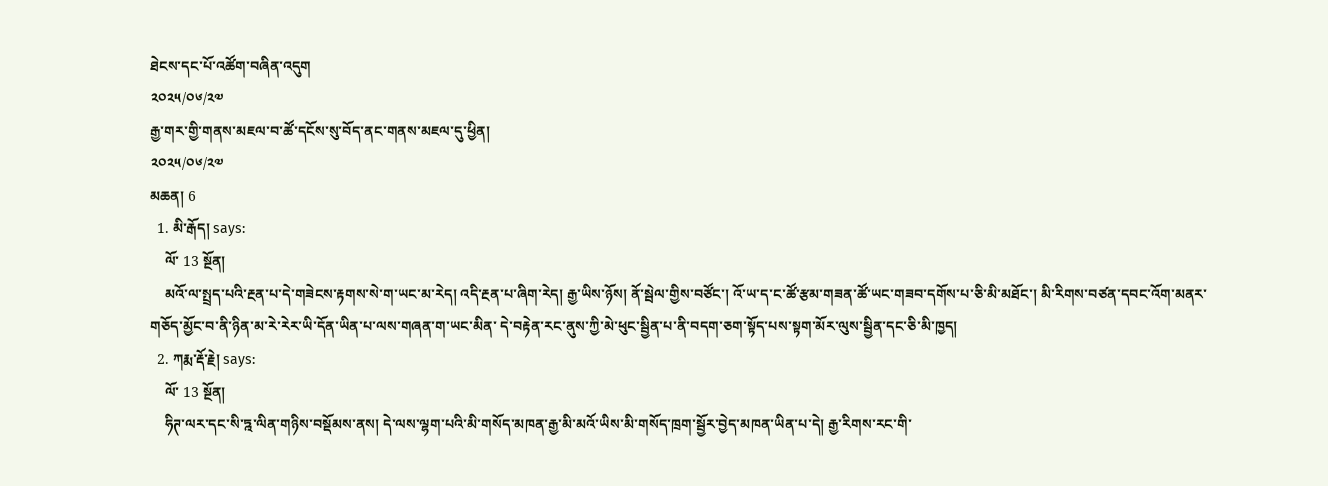ཐེངས་དང་པོ་འཚོག་བཞིན་འདུག
༢༠༢༥/༠༦/༢༧
རྒྱ་གར་གྱི་གནས་མཇལ་བ་ཚོ་དངོས་སུ་བོད་ནང་གནས་མཇལ་དུ་ཕྱིན།
༢༠༢༥/༠༦/༢༧
མཆན། 6
  1. མི་རྒོད། says:
    ལོ་ 13 སྔོན།
    མའོ་ལ་སྤྲད་པའི་རྔན་པ་དེ་གཟེངས་རྟགས་སེ་ག་ཡང་མ་རེད། འདི་རྔན་པ་ཞིག་རེད། རྒྱ་ཡིས་ཉོས། ནོ་སྦེལ་གྱིས་བཙོང་། འོ་ཡ་ད་ང་ཚོ་རྩམ་གཟན་ཚོ་ཡང་གཟབ་དགོས་པ་ཅི་མི་མཐོང་། མི་རིགས་བཙན་དབང་འོག་མནར་གཅོད་མྱོང་བ་ནི་ཉིན་མ་རེ་རེར་ཡི་དོན་ཡིན་པ་ལས་གཞན་ག་ཡང་མིན་ དེ་བརྟེན་རང་ནུས་ཀྱི་མེ་ཕུང་སྦྱིན་པ་ནི་བདག་ཅག་སྟོད་པས་སྟག་མོར་ལུས་སྦྱིན་དང་ཅི་མི་ཁྱད།
  2. ཀརྨ་རྡོ་རྗེ། says:
    ལོ་ 13 སྔོན།
    ཧིཊ་ལར་དང་སི་ཏྰ་ལིན་གཉིས་བསྡོམས་ནས། དེ་ལས་ལྷག་པའི་མི་གསོད་མཁན་རྒྱ་མི་མའོ་ཡིས་མི་གསོད་ཁྲག་སྦྱོར་བྱེད་མཁན་ཡིན་པ་དེ། རྒྱ་རིགས་རང་གི་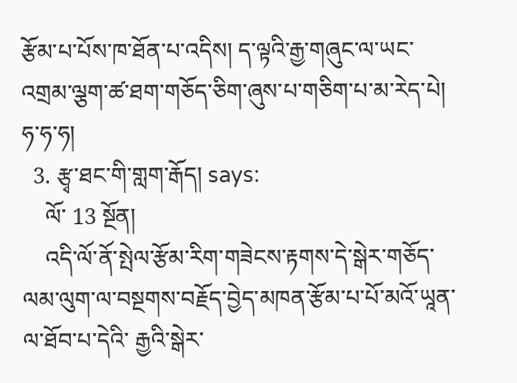རྩོམ་པ་པོས་ཁ་ཐོན་པ་འདིས། ད་ལྟའི་རྒྱ་གཞུང་ལ་ཡང་འགྲམ་ལྕག་ཚ་ཐག་གཅོད་ཅིག་ཞུས་པ་གཅིག་པ་མ་རེད་པེ། ཧ་ཧ་ཧ།
  3. རྩྭ་ཐང་གི་གླག་རྒོད། says:
    ལོ་ 13 སྔོན།
    འདི་ལོ་ནོ་སྤེལ་རྩོམ་རིག་གཟེངས་རྟགས་དེ་སྒེར་གཅོད་ལམ་ལུག་ལ་བསྔགས་བརྗོད་བྱེད་མཁན་རྩོམ་པ་པོ་མའོ་ཡཱན་ལ་ཐོབ་པ་དེའི་ རྒྱའི་སྒེར་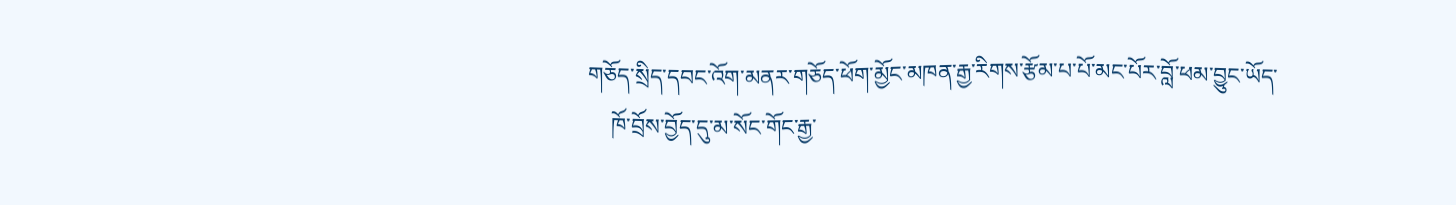གཅོད་སྲིད་དབང་འོག་མནར་གཅོད་ཕོག་མྱོང་མཁན་རྒྱ་རིགས་རྩོམ་པ་པོ་མང་པོར་བློ་ཕམ་བྱུང་ཡོད་
    ཁོ་བྲོས་བྱོད་དུ་མ་སོང་གོང་རྒྱ་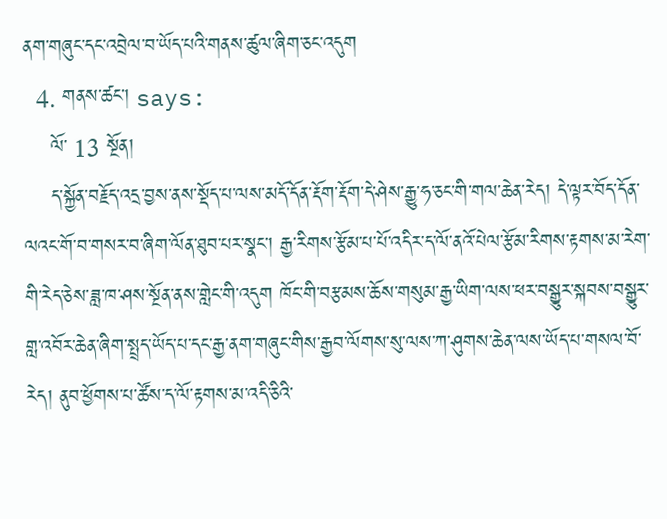ནག་གཞུང་དང་འབྲེལ་བ་ཡོད་པའི་གནས་ཚུལ་ཞིག་ཅང་འདུག
  4. གནས་ཚང་། says:
    ལོ་ 13 སྔོན།
    ད་སྐྱོན་བརྗོད་འདྲ་བྱས་ནས་སྡོད་པ་ལས་མདོ་དོན་རྡོག་རྡོག་དེ་ཤེས་རྒྱུ་ཧ་ཅང་གི་གལ་ཆེན་རེད། དེ་ལྟར་བོད་དོན་ལའང་གོ་བ་གསར་བ་ཞིག་ལོན་ཐུབ་པར་སྣང་། རྒྱ་རིགས་རྩོམ་པ་པོ་འདིར་ད་ལོ་ནའོ་པེལ་རྩོམ་རིགས་རྟགས་མ་རེག་གི་རེད་ཅེས་ཟླ་ཁ་ཤས་སྔོན་ནས་གླེང་གི་འདུག ཁོང་གི་བརྩམས་ཆོས་གསུམ་རྒྱ་ཡིག་ལས་ཕར་བསྒྱུར་སྐབས་བསྒྱུར་གླ་འབོར་ཆེན་ཞིག་སྤྲད་ཡོད་པ་དང་རྒྱ་ནག་གཞུང་གིས་རྒྱབ་ལོགས་སུ་ལས་ཀ་ཤུགས་ཆེན་ལས་ཡོད་པ་གསལ་བོ་རེད། ནུབ་ཕྱོགས་པ་ཚོས་ད་ལོ་རྟགས་མ་འདི་ཅིའི་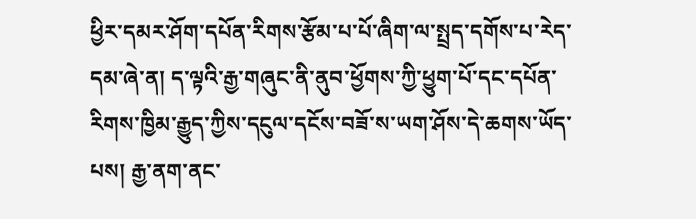ཕྱིར་དམར་ཤོག་དཔོན་རིགས་རྩོམ་པ་པོ་ཞིག་ལ་སྤྲད་དགོས་པ་རེད་དམ་ཞེ་ན། ད་ལྟའི་རྒྱ་གཞུང་ནི་ནུབ་ཕྱོགས་ཀྱི་ཕྱུག་པོ་དང་དཔོན་རིགས་ཁྱིམ་རྒྱུད་ཀྱིས་དངུལ་དངོས་བཟོ་ས་ཡག་ཤོས་དེ་ཆགས་ཡོད་པས། རྒྱ་ནག་ནང་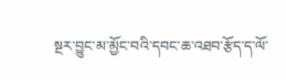སྔར་བྱུང་མ་མྱོང་བའི་དབང་ཆ་འཐབ་རྩོད་ད་ལོ་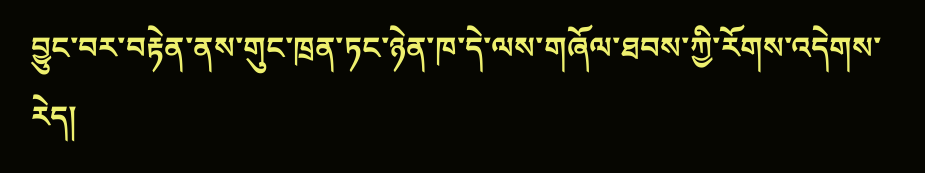བྱུང་བར་བརྟེན་ནས་གུང་ཁྲན་ཏང་ཉེན་ཁ་དེ་ལས་གཞོལ་ཐབས་ཀྱི་རོགས་འདེགས་རེད།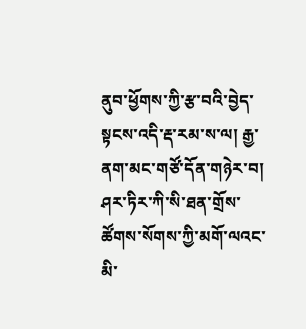ནུབ་ཕྱོགས་ཀྱི་རྩ་བའི་བྱེད་སྟངས་འདི་རྡ་རམ་ས་ལ། རྒྱ་ནག་མང་གཙོ་དོན་གཉེར་བ། ཤར་ཏིར་ཀི་སི་ཐན་གྲོས་ཚོགས་སོགས་ཀྱི་མགོ་ལའང་མི་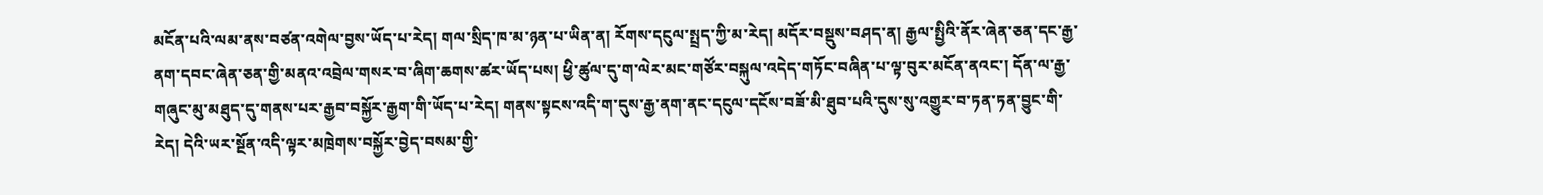མངོན་པའི་ལམ་ནས་བཙན་འགེལ་བྱས་ཡོད་པ་རེད། གལ་སྲིད་ཁ་མ་ཉན་པ་ཡིན་ན། རོགས་དངུལ་སྤྲད་ཀྱི་མ་རེད། མདོར་བསྡུས་བཤད་ན། རྒྱལ་སྤྱིའི་ནོར་ཞེན་ཅན་དང་རྒྱ་ནག་དབང་ཞེན་ཅན་གྱི་མནའ་འབྲེལ་གསར་བ་ཞིག་ཆགས་ཚར་ཡོད་པས། ཕྱི་ཚུལ་དུ་ག་ལེར་མང་གཙོར་བསྐུལ་འདེད་གཏོང་བཞིན་པ་ལྟ་བུར་མངོན་ནའང་། དོན་ལ་རྒྱ་གཞུང་མུ་མཐུད་དུ་གནས་པར་རྒྱབ་བསྐྱོར་རྒྱག་གི་ཡོད་པ་རེད། གནས་སྟངས་འདི་ག་དུས་རྒྱ་ནག་ནང་དངུལ་དངོས་བཟོ་མི་ཐུབ་པའི་དུས་སུ་འགྱུར་བ་ཏན་ཏན་བྱུང་གི་རེད། དེའི་ཡར་སྔོན་འདི་ལྟར་མཁྲེགས་བསྐྱོར་བྱེད་བསམ་གྱི་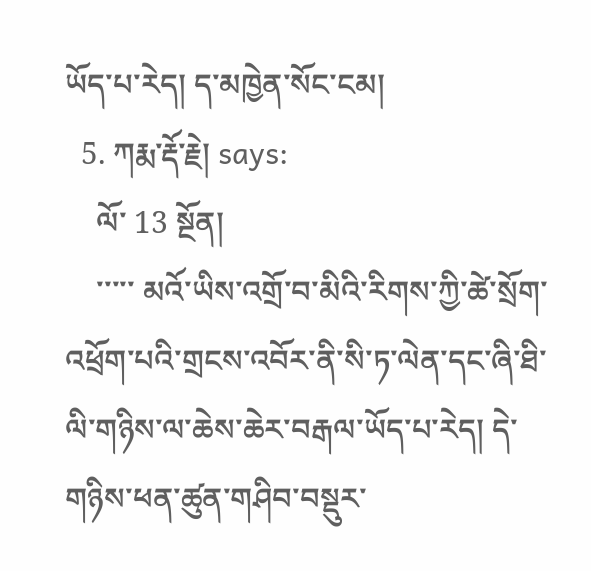ཡོད་པ་རེད། ད་མཁྱེན་སོང་ངམ།
  5. ཀརྨ་རྡོ་རྗེ། says:
    ལོ་ 13 སྔོན།
    ་་་་་ མའོ་ཡིས་འགྲོ་བ་མིའི་རིགས་ཀྱི་ཚེ་སྲོག་འཕྲོག་པའི་གྲངས་འབོར་ནི་སི་ཏ་ལེན་དང་ཞི་ཐི་ལི་གཉིས་ལ་ཆེས་ཆེར་བརྒལ་ཡོད་པ་རེད། དེ་གཉིས་ཕན་ཚུན་གཤིབ་བསྡུར་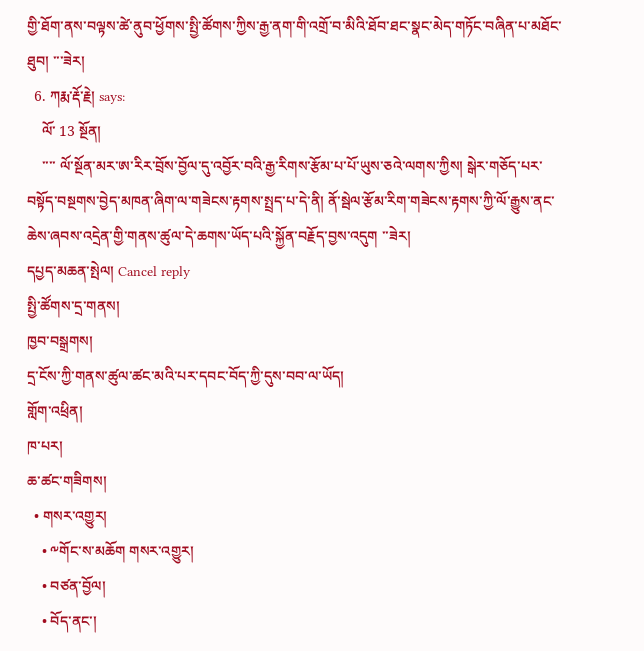གྱི་ཐོག་ནས་བལྟས་ཚེ་ནུབ་ཕྱོགས་སྤྱི་ཚོགས་ཀྱིས་རྒྱ་ནག་གི་འགྲོ་བ་མིའི་ཐོབ་ཐང་སྣང་མེད་གཏོང་བཞིན་པ་མཐོང་ཐུབ། ་་་ཟེར།
  6. ཀརྨ་རྡོ་རྗེ། says:
    ལོ་ 13 སྔོན།
    ་་་་ ལོ་སྔོན་མར་ཨ་རིར་བྲོས་བྱོལ་དུ་འབྱོར་བའི་རྒྱ་རིགས་རྩོམ་པ་པོ་ཡུས་ཅའེ་ལགས་ཀྱིས། སྒེར་གཅོད་པར་བསྟོད་བསྔགས་བྱེད་མཁན་ཞིག་ལ་གཟེངས་རྟགས་སྤྲད་པ་དེ་ནི། ནོ་སྦེལ་རྩོམ་རིག་གཟེངས་རྟགས་ཀྱི་ལོ་རྒྱུས་ནང་ཆེས་ཞབས་འདྲེན་གྱི་གནས་ཚུལ་དེ་ཆགས་ཡོད་པའི་སྐྱོན་བརྗོད་བྱས་འདུག ་་ཟེར།
དཔྱད་མཆན་སྤེལ། Cancel reply
སྤྱི་ཚོགས་དྲ་གནས།
ཁྱབ་བསྒྲགས།
དྲ་ངོས་ཀྱི་གནས་ཚུལ་ཚང་མའི་པར་དབང་བོད་ཀྱི་དུས་བབ་ལ་ཡོད།
གློག་འཕྲིན།
ཁ་པར།
ཆ་ཚང་གཟིགས།
  • གསར་འགྱུར།
    • ༸གོང་ས་མཆོག གསར་འགྱུར།
    • བཙན་བྱོལ།
    • བོད་ནང་།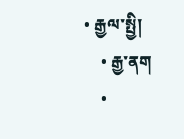• རྒྱལ་སྤྱི།
    • རྒྱ་ནག
    •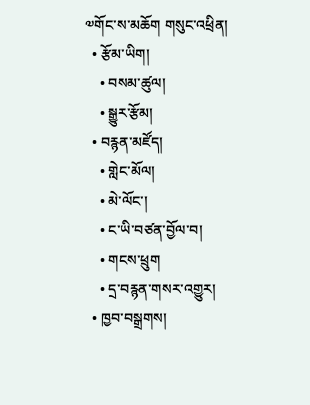༧གོང་ས་མཆོག གསུང་འཕྲིན།
  • རྩོམ་ཡིག།
    • བསམ་ཚུལ།
    • སྒྱུར་རྩོམ།
  • བརྙན་མཛོད།
    • གླེང་མོལ།
    • མེ་ལོང་།
    • ང་ཡི་བཙན་བྱོལ་བ།
    • གངས་ཕྲུག
    • དྲ་བརྙན་གསར་འགྱུར།
  • ཁྱབ་བསྒྲགས།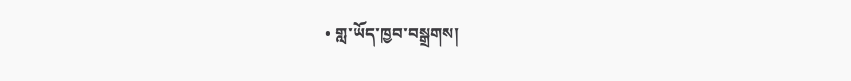• གླ་ཡོད་ཁྱབ་བསྒྲགས།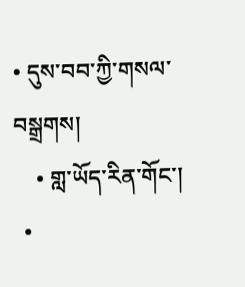• དུས་བབ་ཀྱི་གསལ་བསྒྲགས།
    • གླ་ཡོད་རིན་གོང་།
  •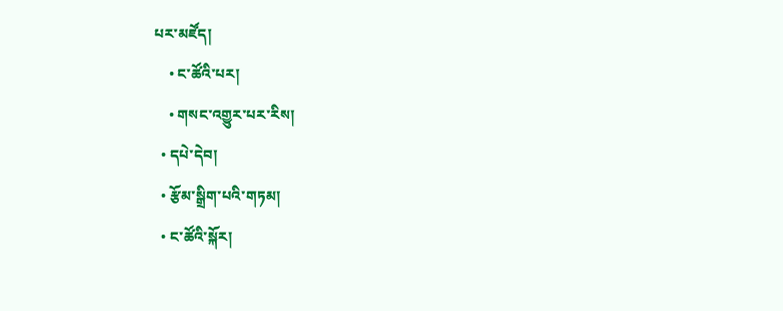པར་མཛོད།
    • ང་ཚོའི་པར།
    • གསང་འགྱུར་པར་རིས།
  • དཔེ་དེབ།
  • རྩོམ་སྒྲིག་པའི་གཏམ།
  • ང་ཚོའི་སྐོར།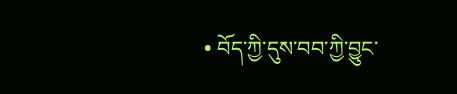• བོད་ཀྱི་དུས་བབ་ཀྱི་བྱུང་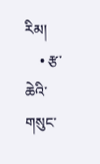རིམ།
    • རྩ་ཆེའི་གསུང་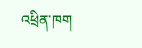འཕྲིན་ཁག